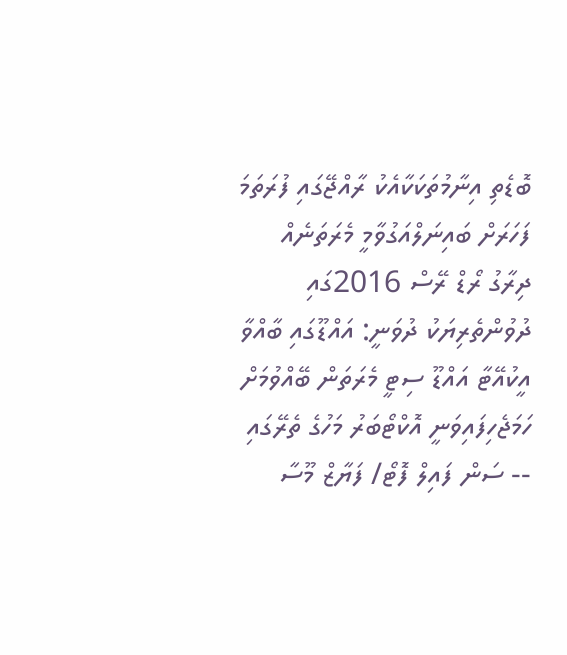ބޮޑެތި އިނާމުތަކަކާއެކު ރާއްޖޭގައި ފުރަތަމަ ފަހަރަށް ބައިނަލްއަގުވާމީ މެރަތަނެއް
ދިރާގު ރޯޑް ރޭސް 2016ގައި ދުވުންތެރިޔަކު ދުވަނީ: އައްޑޫގައި ބާއްވާ އީކުއޭޓާ އައްޑޫ ސިޓީ މެރަތަން ބޭއްވުމަށް ހަމަޖެހިފައިވަނީ އޮކްޓޯބަރު މަހުގެ ތެރޭގައި -- ސަން ފައިލް ފޮޓޯ/ ފަޔާޒް މޫސާ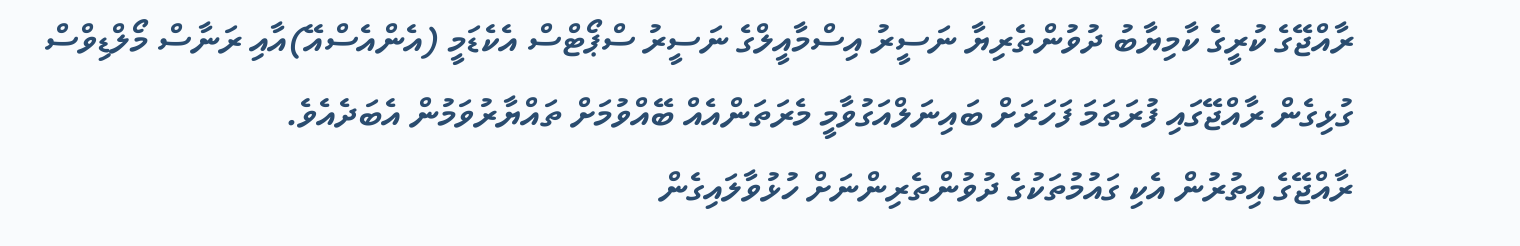ރާއްޖޭގެ ކުރީގެ ކާމިޔާބު ދުވުންތެރިޔާ ނަސީރު އިސްމާއީލްގެ ނަސީރު ސްޕޯޓްސް އެކެޑަމީ (އެންއެސްއޭ)އާއި ރަނާސް މޯލްޑިވްސް ގުޅިގެން ރާއްޖޭގައި ފުރަތަމަ ފަހަރަށް ބައިނަލްއަގުވާމީ މެރަތަންއެއް ބޭއްވުމަށް ތައްޔާރުވަމުން އެބަދެއެވެ.
ރާއްޖޭގެ އިތުރުން އެކި ގައުމުތަކުގެ ދުވުންތެރިންނަށް ހުޅުވާލައިގެން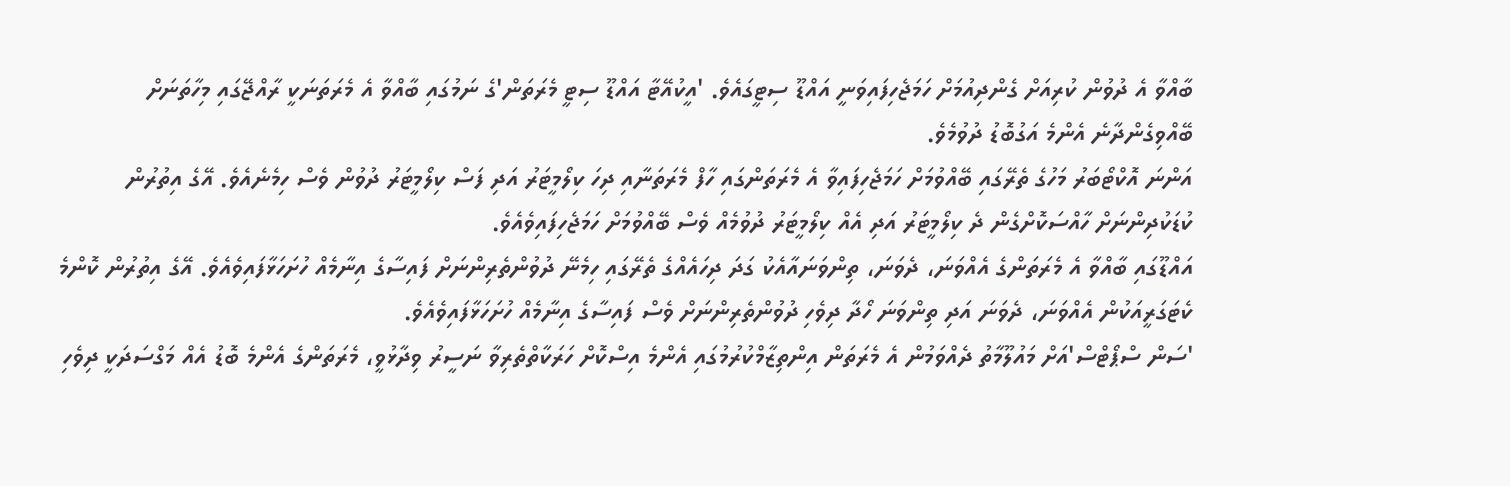ބާއްވާ އެ ދުވުން ކުރިއަށް ގެންދިއުމަށް ހަމަޖެހިފައިވަނީ އައްޑޫ ސިޓީގައެވެ. 'އީކުއޭޓާ އައްޑޫ ސިޓީ މެރަތަން'ގެ ނަމުގައި ބާއްވާ އެ މެރަތަނަކީ ރާއްޖޭގައި މިހާތަނަށް ބޭއްވިގެންދާނެ އެންމެ އަގުބޮޑު ދުވުމެވެ.
އަންނަ އޮކްޓޯބަރު މަހުގެ ތެރޭގައި ބޭއްވުމަށް ހަމަޖެހިފައިވާ އެ މެރަތަންގައި ހާފް މެރަތަނާއި ދިހަ ކިލޯމީޓަރު އަދި ފަސް ކިލޯމީޓަރު ދުވުން ވެސް ހިމެނެއެވެ. އޭގެ އިތުރުން ކުޑަކުދިންނަށް ހާއްސަކޮށްގެން ދެ ކިލޯމީޓަރު އަދި އެއް ކިލޯމީޓަރު ދުވުމެއް ވެސް ބޭއްވުމަށް ހަމަޖެހިފައިވެއެވެ.
އައްޑޫގައި ބާއްވާ އެ މެރަތަންގެ އެއްވަނަ، ދެވަނަ، ތިންވަނައާއެކު ގަދަ ދިހައެއްގެ ތެރޭގައި ހިމެނޭ ދުވުންތެރިންނަށް ފައިސާގެ އިނާމެއް ހުށަހަޅާފައިވެއެވެ. އޭގެ އިތުރުން ކޮންމެ ކެޓަގަރީއަކުން އެއްވަނަ، ދެވަނަ އަދި ތިންވަނަ ހޯދާ ދިވެހި ދުވުންތެރިންނަށް ވެސް ފައިސާގެ އިނާމެއް ހުށަހަޅާފައިވެއެވެ.
'ސަން ސްޕޯޓްސް'އަށް މައުލޫމާތު ދެއްވަމުން އެ މެރަތަން އިންތިޒާމްކުރުމުގައި އެންމެ އިސްކޮށް ހަރަކާތްތެރިވާ ނަސީރު ވިދާޅުވީ، މެރަތަންގެ އެންމެ ބޮޑު އެއް މަގްސަދަކީ ދިވެހި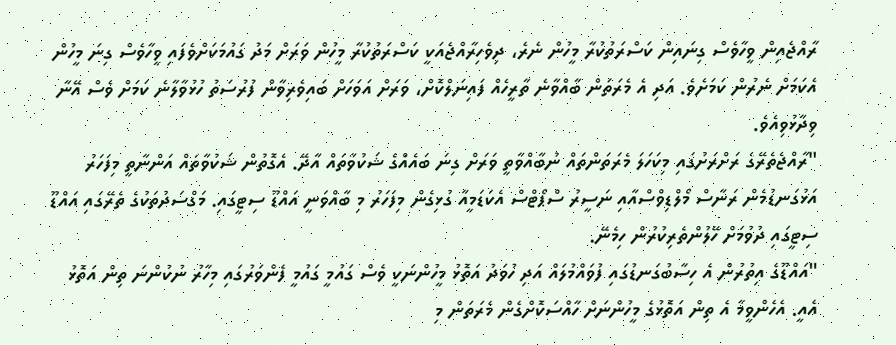ރާއްޖެއިން ވީހާވެސް ގިނައިން ކަސްރަތުކުރާ މީހުން ނެރެ، ދިވެހިރާއްޖެއަކީ ކަސްރަތުކުރާ މީހުން ވަރަށް މަދު ގައުމަކަށްވެފައި ވީހާވެސް ގިނަ މީހުން އެކަމަށް ނެރުން ކަމަށެވެ. އަދި އެ މެރަތަން ބާއްވާނެ ތާރީހެއް ފައިނަލްކޮށް، ވަރަށް އަވަހަށް ބައިވެރިވާން ފުރުސަތު ހުޅުވާލާނެ ކަމަށް ވެސް އޭނާ ވިދާޅުވިއެވެ.
"ރާއްޖެތެރޭގެ ރަށްރަށުގައި މިކަހަލަ މެރަތަންތައް ނުބާއްވާތީ ވަރަށް ގިނަ ބައެއްގެ ޝަކުވާތައް އާދޭ. އެގޮތުން ޝަކުވާތައް އަންނާތީ މިފަހަރު އަޅުގަނޑުމެން ރަނާސް މޯލްޑިވްސްއާއި ނަސީރު ސްޕޯޓްސް އެކަޑަމީއާ ގުޅިގެން މިފަހަރު މި ބާއްވަނީ އައްޑޫ ސިޓީގައި. މަގްސަދުތަކުގެ ތެރޭގައި އައްޑޫ ސިޓީގައި ދުވުމަށް ހޭލުންތެރިކުރުން ހިމެނޭ.
"އައްޑޫގެ އިތުރުން އެ ހިސާބުގަނޑުގައި ފުވައްމުލައް އަދި ހުވަދު އަތޮޅު މީހުންނަކީ ވެސް ގައުމީ ގައުމީ ފެންވަރުގައި މިހާރު ނުކުންނަ ތިން އަތޮޅު އެއީ. އެހެންވީމާ އެ ތިން އަތޮޅުގެ މީހުންނަށް ހާއްސަކޮށްގެން މެރަތަން މި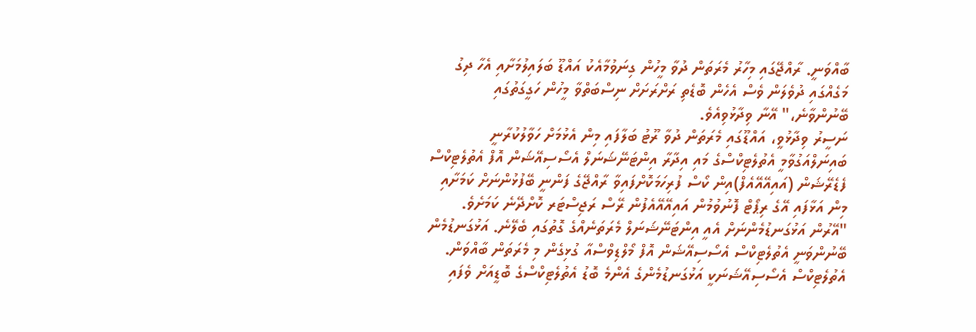ބާއްވަނީ. ރާއްޖޭގައި މިހާރު މެރަތަން ދުވާ މީހުން ގިނަވުމާއެކު އައްޑޫ ބަލައިލުމަށާއި އެހާ ދިގު މަގެއްގައި ދުވެލަން ވެސް އެހެން ބޮޑެތި ރަށްރަށަށް ނިސްބަތްވާ މީހުން ހަގީގަތުގައި ބޭނުންވާނެ،" އޭނާ ވިދާޅުވިއެވެ.
ނަސީރު ވިދާޅުވީ، އައްޑޫގައި މެރަތަން ދުވާ ރޫޓު ބަލާފައި މިން އެޅުމަށް ހަވާލުކުރާނީ ބައިނަލްއަގުވާމީ އެތުލެޓިކްސްގެ މައި އިދާރާ އިންޓަނޭޝަނަލް އެސޯސިއޭޝަން އޮފް އެތުލެޓިކްސް ފެޑެރޭޝަން (އައިއޭއޭއެފް)އިން ކޯސް ފުރިހަމަކޮށްފައިވާ ރާއްޖޭގެ ފަންނީ ބޭފުޅުންނަށް ކަމަށާއި މިން އަޅާފައި އޭގެ ރިޕޯޓް ފޮނުވުމުން އައިއޭއޭއެފުން ރޭސް ރަޖިސްޓަރ ކޮށްދޭނެ ކަމަށެވެ.
"އޭރުން އަޅުގަނޑުމެންނަށް އެއީ އިންޓަނޭޝަނަލް މެރަތަނެއްގެ ގޮތުގައި ބެލޭނެ. އަޅުގަނޑުމެން ބޭނުންވަނީ އެތުލެޓިކްސް އެސޯސިއޭޝަން އޮފް މޯލްޑިވްސްއާ ގުޅިގެން މި މެރަތަން ބާއްވަން. އެތުލެޓިކްސް އެސޯސިއޭޝަނަކީ އަޅުގަނޑުމެންގެ އެންމެ ބޮޑު އެތުލެޓިކްސްގެ ބޮޑީއަށް ވެފައި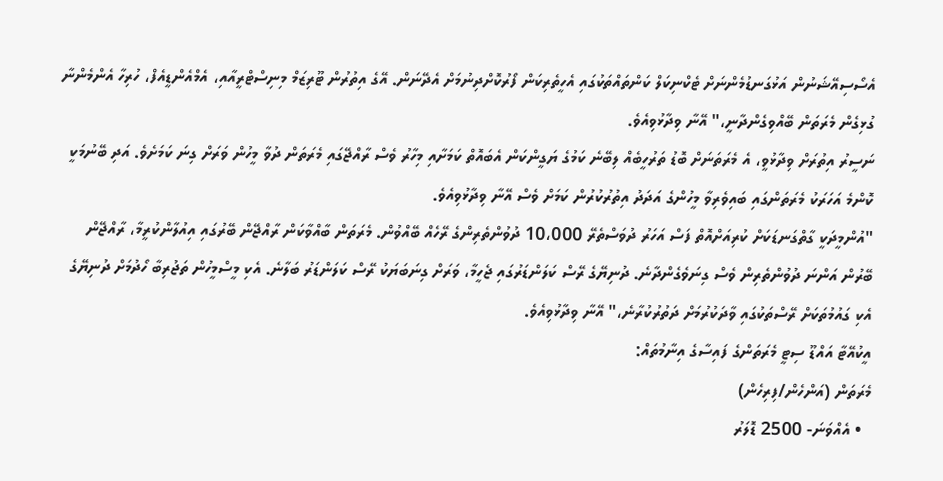އެސޯސިއޭޝަނުން އަޅުގަނޑުމެންނަށް ޓެކްނިކަލް ކަންތައްތަކުގައި އެހީތެރިކަން ފޯރުކޮށްދިނުމަށް އެދޭނަން. އޭގެ އިތުރުން ޓޫރިޒަމް މިނިސްޓްރީއާއި، އެމްއެންޑީއެފް، ހުރިހާ އެންމެންނާ ގުޅިގެން މެރަތަން ބޭއްވިގެންދާނީ،" އޭނާ ވިދާޅުވިއެވެ.
ނަސީރު އިތުރަށް ވިދާޅުވީ، އެ މެރަތަނަށް ބޮޑު ތަރުހީބެއް ލިބޭނެ ކަމުގެ ޔަގީންކަން އެބައޮތް ކަމަށާއި މިހާރު ވެސް ރާއްޖޭގައި މެރަތަން ދުވާ މީހުން ވަރަށް ގިނަ ކަމަށެވެ. އަދި ބޭނުމަކީ ކޮންމެ އަހަރަކު މެރަތަންގައި ބައިވެރިވާ މީހުންގެ އަދަދު އިތުރުކުރުން ކަމަށް ވެސް އޭނާ ވިދާޅުވިއެވެ.
"އުންމީދަކީ ގާތްގަނޑަކަށް ކުރިއަށްއޮތް ފަސް އަހަރު ދުވަސްތެރޭ 10،000 ދުވުންތެރިންގެ ރޭހެއް ބޭއްވުން. މެރަތަން ބާއްވާކަން ރާއްޖޭން ބޭރުގައި އިއުލާންކުރީމާ، ރާއްޖޭން ބޭރުން އަންނަ ދުވުންތެރިން ވެސް ގިނަވެގެންދާނެ. ދުނިޔޭގެ ރޭސް ކަލަންޑަރުގައި ޖެހީމާ، ވަރަށް ގިނަބަޔަކު ރޭސް ކަލަންޑަރު ބަލާނެ. އެކި މީސްމީހުން ތަޖުރިބާ ހޯދުމަށް ދުނިޔޭގެ އެކި ގައުމުތަކަށް ރޭސްތަކުގައި ވާދަކުރުމަށް ދަތުރުކުރާނެ،" އޭނާ ވިދާޅުވިއެވެ.
އީކުއޭޓާ އައްޑޫ ސިޓީ މެރަތަންގެ ފައިސާގެ އިނާމުތައް:
މެރަތަން (އަންހެން/ފިރިހެން)
  • އެއްވަނަ- 2500 ޑޮލަރު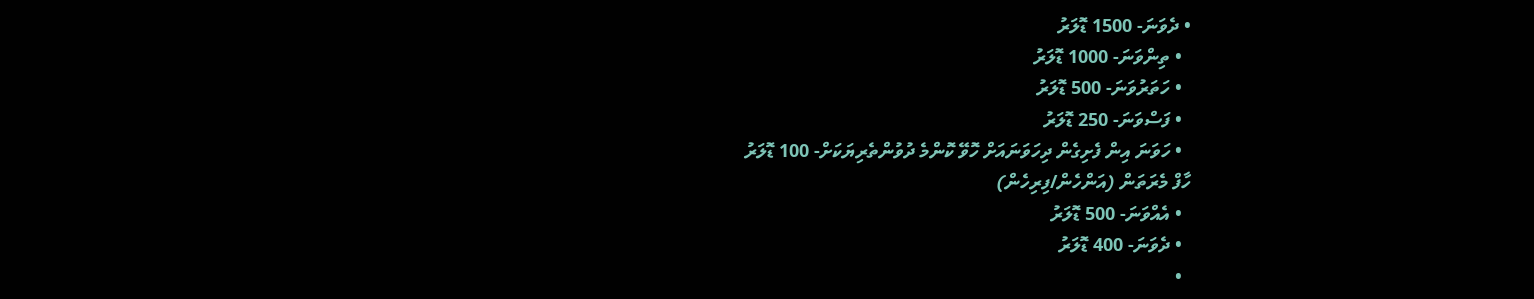• ދެވަނަ- 1500 ޑޮލަރު
  • ތިންވަނަ- 1000 ޑޮލަރު
  • ހަތަރުވަނަ- 500 ޑޮލަރު
  • ފަސްވަނަ- 250 ޑޮލަރު
  • ހަވަނަ އިން ފެށިގެން ދިހަވަނައަށް ހޮވޭ ކޮންމެ ދުވުންތެރިޔަކަށް- 100 ޑޮލަރު
ހާފް މެރަތަން (އަންހެން/ފިރިހެން)
  • އެއްވަނަ- 500 ޑޮލަރު
  • ދެވަނަ- 400 ޑޮލަރު
  •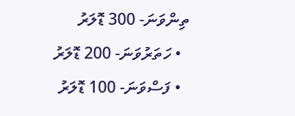ތިންވަނަ- 300 ޑޮލަރު
  • ހަތަރުވަނަ- 200 ޑޮލަރު
  • ފަސްވަނަ- 100 ޑޮލަރު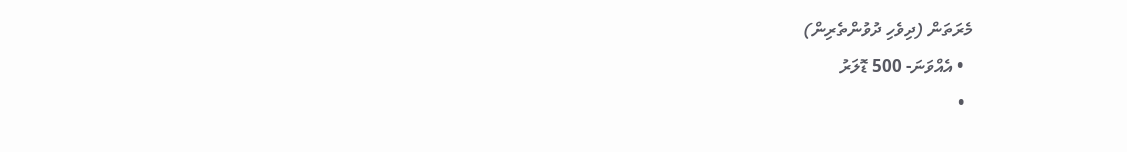މެރަތަން (ދިވެހި ދުވުންތެރިން)
  • އެއްވަނަ- 500 ޑޮލަރު
  •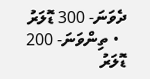ދެވަނަ- 300 ޑޮލަރު
  • ތިންވަނަ- 200 ޑޮލަރު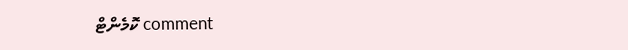comment ކޮމެންޓް